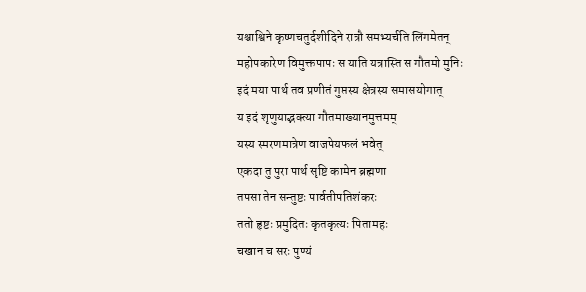यश्चाश्विने कृष्णचतुर्दशीदिने रात्रौ समभ्यर्चति लिंगमेतन्
महोपकारेण विमुक्तपापः स याति यत्रास्ति स गौतमो मुनिः
इदं मया पार्थ तव प्रणीतं गुप्तस्य क्षेत्रस्य समासयोगात्
य इदं शृणुयाद्भक्त्या गौतमाख्यानमुत्तमम्
यस्य स्मरणमात्रेण वाजपेयफलं भवेत्
एकदा तु पुरा पार्थ सृष्टि कामेन ब्रह्मणा
तपसा तेन सन्तुष्टः पार्वतीपतिशंकरः
ततो हृष्टः प्रमुदितः कृतकृत्यः पितामहः
चखान च सरः पुण्यं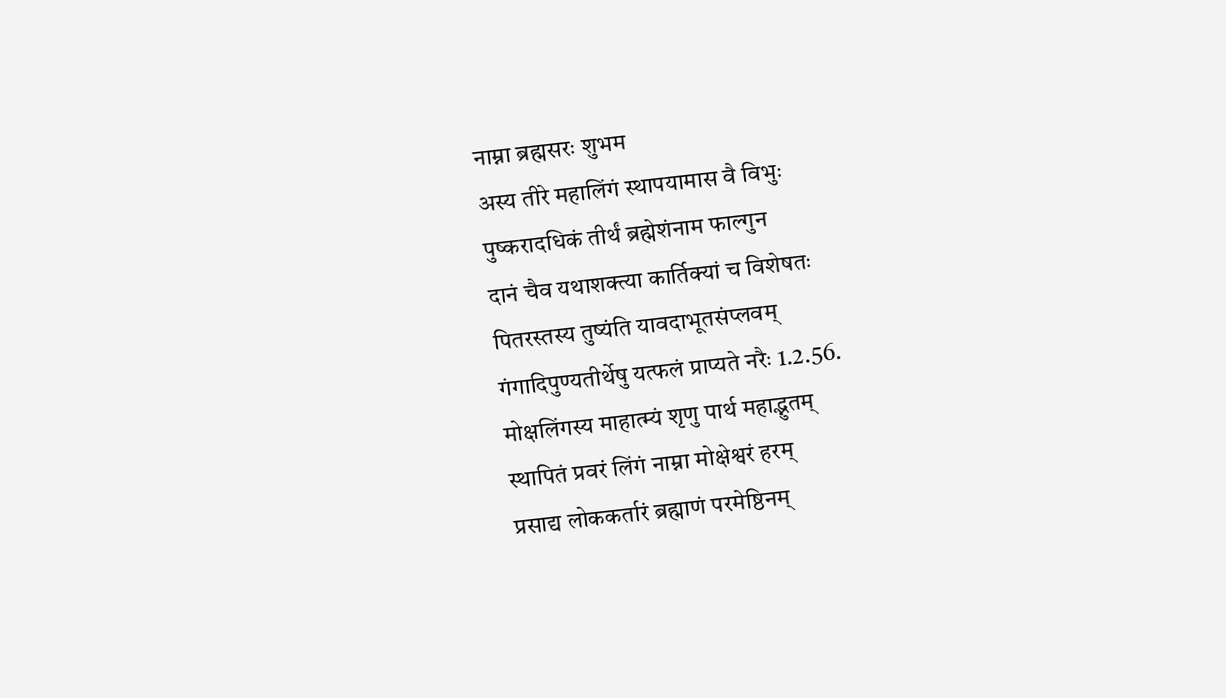नाम्ना ब्रह्मसरः शुभम
अस्य तीरे महालिंगं स्थापयामास वै विभुः
पुष्करादधिकं तीर्थं ब्रह्मेशंनाम फाल्गुन
दानं चैव यथाशक्त्या कार्तिक्यां च विशेषतः
पितरस्तस्य तुष्यंति यावदाभूतसंप्लवम्
गंगादिपुण्यतीर्थेषु यत्फलं प्राप्यते नरैः 1.2.56.
मोक्षलिंगस्य माहात्म्यं शृणु पार्थ महाद्भुतम्
स्थापितं प्रवरं लिंगं नाम्ना मोक्षेश्वरं हरम्
प्रसाद्य लोककर्तारं ब्रह्माणं परमेष्ठिनम्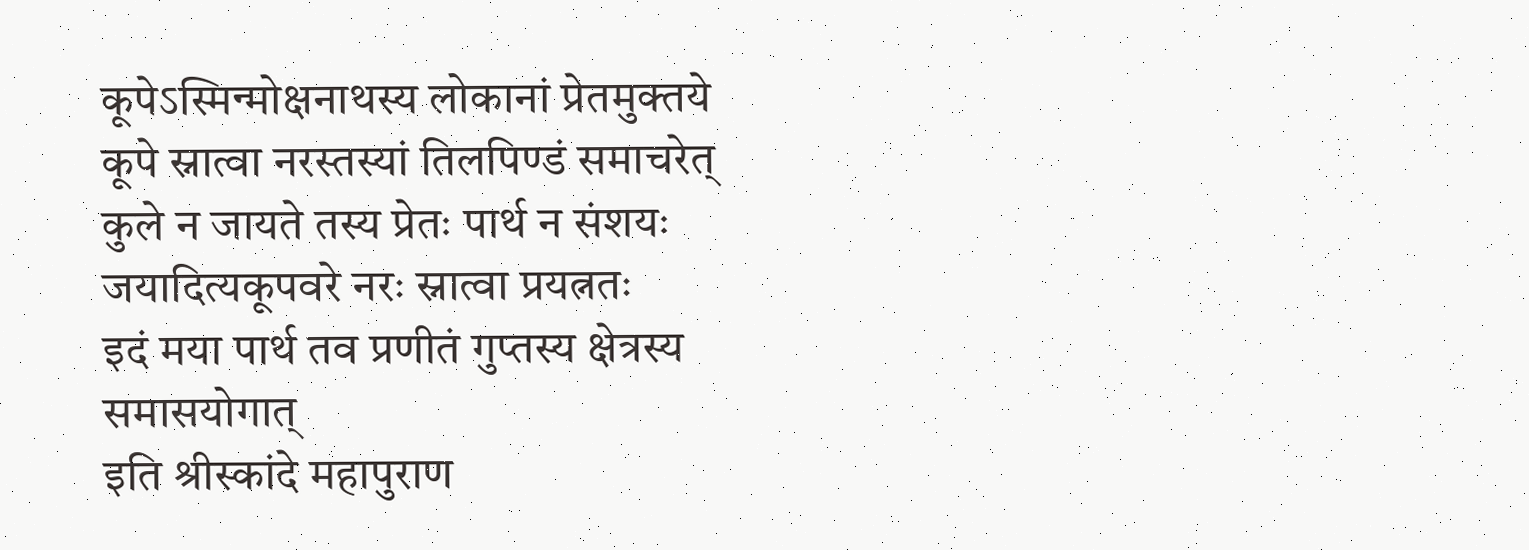कूपेऽस्मिन्मोक्षनाथस्य लोकानां प्रेतमुक्तये
कूपे स्नात्वा नरस्तस्यां तिलपिण्डं समाचरेत्
कुले न जायते तस्य प्रेतः पार्थ न संशयः
जयादित्यकूपवरे नरः स्नात्वा प्रयत्नतः
इदं मया पार्थ तव प्रणीतं गुप्तस्य क्षेत्रस्य समासयोगात्
इति श्रीस्कांदे महापुराण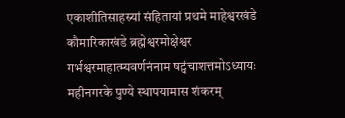एकाशीतिसाहस्र्यां संहितायां प्रथमे माहेश्वरखंडे कौमारिकाखंडे ब्रह्मेश्वरमोक्षेश्वर गर्भश्वरमाहात्म्यवर्णनंनाम षट्पंचाशत्तमोऽध्यायः
महीनगरके पुण्ये स्थापयामास शंकरम्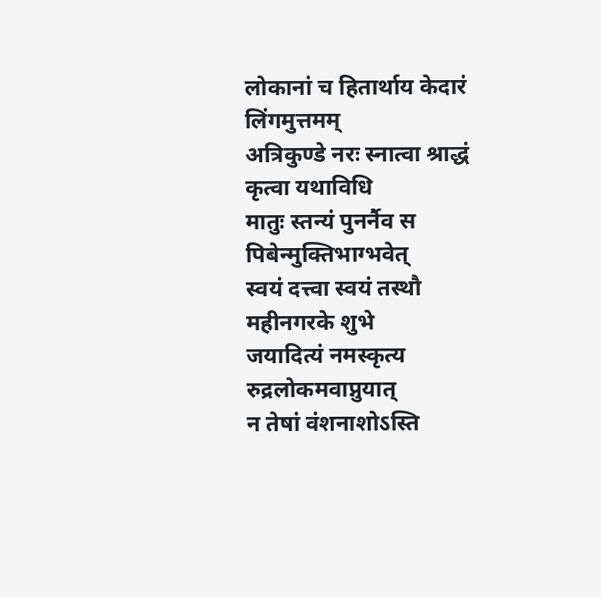लोकानां च हितार्थाय केदारं लिंगमुत्तमम्
अत्रिकुण्डे नरः स्नात्वा श्राद्धं कृत्वा यथाविधि
मातुः स्तन्यं पुनर्नैव स पिबेन्मुक्तिभाग्भवेत्
स्वयं दत्त्वा स्वयं तस्थौ महीनगरके शुभे
जयादित्यं नमस्कृत्य रुद्रलोकमवाप्नुयात्
न तेषां वंशनाशोऽस्ति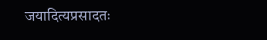जयादित्यप्रसादतः